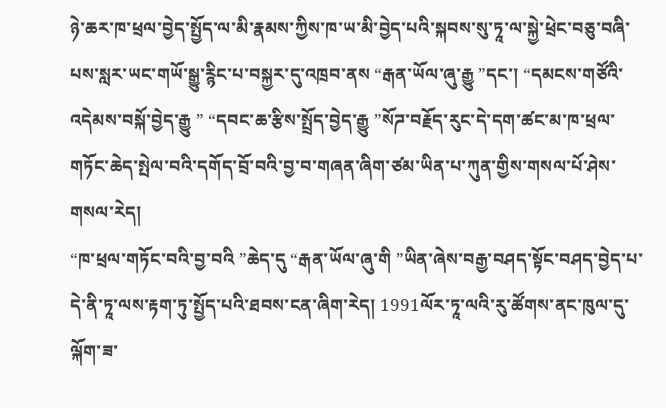ཉེ་ཆར་ཁ་ཕྲལ་བྱེད་སྤྱོད་ལ་མི་རྣམས་ཀྱིས་ཁ་ཡ་མི་བྱེད་པའི་སྐབས་སུ་ཏཱ་ལ་སྐྱེ་ཕྲེང་བཅུ་བཞི་པས་སླར་ཡང་གཡོ་སྒྱུ་ཪྙིང་པ་བསྐྱར་དུ་འཁྲབ་ནས “རྒན་ཡོལ་ཞུ་རྒྱུ ”དང་། “དམངས་གཙོའི་འདེམས་བསྐོ་བྱེད་རྒྱུ ” “དབང་ཆ་རྩིས་སྤྲོད་བྱེད་རྒྱུ ”སོཌ་བརྗོད་རུང་དེ་དག་ཚང་མ་ཁ་ཕྲལ་གཏོང་ཆེད་སྤེལ་བའི་དགོད་བྲོ་བའི་བྱ་བ་གཞན་ཞིག་ཙམ་ཡིན་པ་ཀུན་གྱིས་གསལ་པོ་ཤེས་གསལ་རེད།
“ཁ་ཕྲལ་གཏོང་བའི་བྱ་བའི ”ཆེད་དུ “རྒན་ཡོལ་ཞུ་གི ”ཡིན་ཞེས་བརྒྱ་བཤད་སྟོང་བཤད་བྱེད་པ་དེ་ནི་ཏཱ་ལས་རྟག་ཏུ་སྤྱོད་པའི་ཐབས་ངན་ཞིག་རེད། 1991ལོར་ཏཱ་ལའི་རུ་ཚོགས་ནང་ཁུལ་དུ་ལྐོག་ཟ་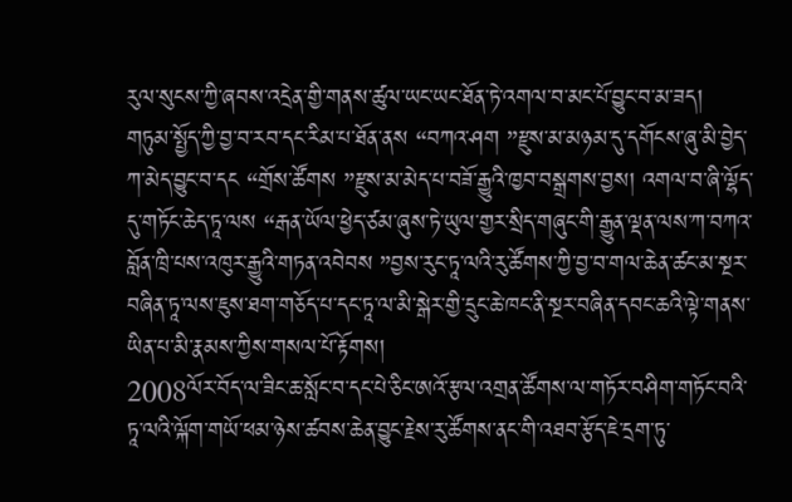རུལ་སུངས་ཀྱི་ཞབས་འདྲེན་གྱི་གནས་ཚུལ་ཡང་ཡང་ཐོན་ཏེ་འགལ་བ་མང་པོ་བྱུང་བ་མ་ཟད། གཏུམ་སྤྱོད་ཀྱི་བྱ་བ་རབ་དང་རིམ་པ་ཐོན་ནས “བཀའ་ཤག ”རྫུས་མ་མཉམ་དུ་དགོངས་ཞུ་མི་བྱེད་ཀ་མེད་བྱུང་བ་དང “གྲོས་ཚོགས ”རྫུས་མ་མེད་པ་བཟོ་རྒྱུའི་ཁྱབ་བསྒྲགས་བྱས། འགལ་བ་ཞི་ལྷོད་དུ་གཏོང་ཆེད་ཏཱ་ལས “རྒན་ཡོལ་ཕྱེད་ཙམ་ཞུས་ཏེ་ཡུལ་གྱར་སྲིད་གཞུང་གི་རྒྱུན་ལྡན་ལས་ཀ་བཀའ་བློན་ཁྲི་པས་འཁུར་རྒྱུའི་གཏན་འབེབས ”བྱས་རུང་ཏཱ་ལའི་རུ་ཚོགས་ཀྱི་བྱ་བ་གལ་ཆེན་ཚང་མ་སྔར་བཞིན་ཏཱ་ལས་ཇུས་ཐག་གཅོད་པ་དང་ཏཱ་ལ་མི་སྒེར་གྱི་དྲུང་ཆེ་ཁང་ནི་སྔར་བཞིན་དབང་ཆའི་ལྟེ་གནས་ཡིན་པ་མི་རྣམས་ཀྱིས་གསལ་པོ་རྟོགས།
2008ལོར་བོད་ལ་ཟིང་ཆ་སློང་བ་དང་པེ་ཅིང་ཨའོ་རྩལ་འགྲན་ཚོགས་ལ་གཏོར་བཤིག་གཏོང་བའི་ཏཱ་ལའི་ལྐོག་གཡོ་ཕམ་ཉེས་ཚབས་ཆེན་བྱུང་རྗེས་རུ་ཚོགས་ནང་གི་འཐབ་རྩོད་ཇེ་དྲག་ཏུ་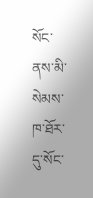སོང་ནས་མི་སེམས་ཁ་ཐོར་དུ་སོང་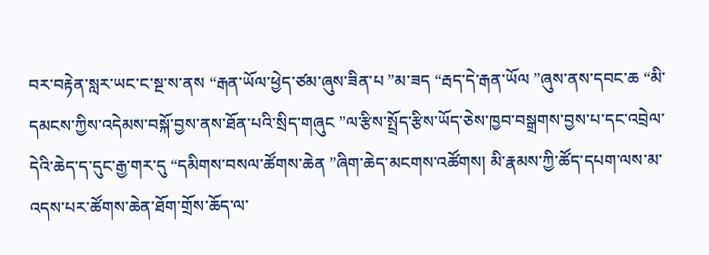བར་བརྟེན་སླར་ཡང་ང་སྔ་ས་ནས “རྒན་ཡོལ་ཕྱེད་ཙམ་ཞུས་ཟིན་པ ”མ་ཟད “རྦད་དེ་རྒན་ཡོལ ”ཞུས་ནས་དབང་ཆ “མི་དམངས་ཀྱིས་འདེམས་བསྐོ་བྱས་ནས་ཐོན་པའི་སྲིད་གཞུང ”ལ་རྩིས་སྤྲོད་རྩིས་ཡོད་ཅེས་ཁྱབ་བསྒྲགས་བྱས་པ་དང་འབྲེལ་དེའི་ཆེད་ད་དུང་རྒྱ་གར་དུ “དམིགས་བསལ་ཚོགས་ཆེན ”ཞིག་ཆེད་མངགས་འཚོགས། མི་རྣམས་ཀྱི་ཚོད་དཔག་ལས་མ་འདས་པར་ཚོགས་ཆེན་ཐོག་གྲོས་ཆོད་ལ་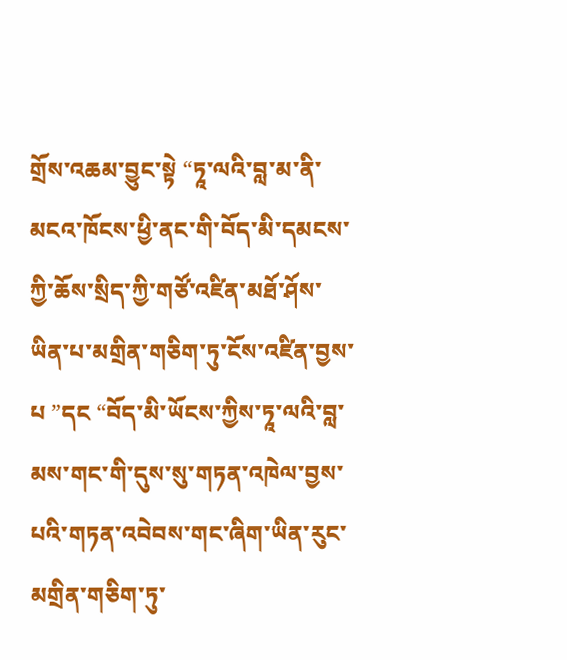གྲོས་འཆམ་བྱུང་སྟེ “ཏཱ་ལའི་བླ་མ་ནི་མངའ་ཁོངས་ཕྱི་ནང་གི་བོད་མི་དམངས་ཀྱི་ཆོས་སྲིད་ཀྱི་གཙོ་འཛིན་མཐོ་ཤོས་ཡིན་པ་མགྲིན་གཅིག་ཏུ་ངོས་འཛིན་བྱས་པ ”དང “བོད་མི་ཡོངས་ཀྱིས་ཏཱ་ལའི་བླ་མས་གང་གི་དུས་སུ་གཏན་འཁེལ་བྱས་པའི་གཏན་འབེབས་གང་ཞིག་ཡིན་རུང་མགྲིན་གཅིག་ཏུ་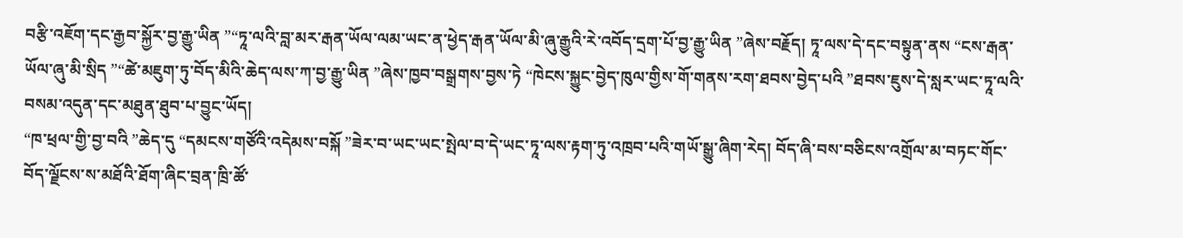བརྩི་འཇོག་དང་རྒྱབ་སྐྱོར་བྱ་རྒྱུ་ཡིན ”“ཏཱ་ལའི་བླ་མར་རྒན་ཡོལ་ལམ་ཡང་ན་ཕྱེད་རྒན་ཡོལ་མི་ཞུ་རྒྱུའི་རེ་འབོད་དྲག་པོ་བྱ་རྒྱུ་ཡིན ”ཞེས་བརྗོད། ཏཱ་ལས་དེ་དང་བསྟུན་ནས “ངས་རྒན་ཡོལ་ཞུ་མི་སྲིད ”“ཚེ་མཇུག་ཏུ་བོད་མིའི་ཆེད་ལས་ཀ་བྱ་རྒྱུ་ཡིན ”ཞེས་ཁྱབ་བསྒྲགས་བྱས་ཏེ “ཁེངས་སྐྱུང་བྱེད་ཁུལ་གྱིས་གོ་གནས་རག་ཐབས་བྱེད་པའི ”ཐབས་ཇུས་དེ་སླར་ཡང་ཏཱ་ལའི་བསམ་འདུན་དང་མཐུན་ཐུབ་པ་བྱུང་ཡོད།
“ཁ་ཕྲལ་གྱི་བྱ་བའི ”ཆེད་དུ “དམངས་གཙོའི་འདེམས་བསྐོ ”ཟེར་བ་ཡང་ཡང་སྤེལ་བ་དེ་ཡང་ཏཱ་ལས་རྟག་ཏུ་འཁྲབ་པའི་གཡོ་སྒྱུ་ཞིག་རེད། བོད་ཞི་བས་བཅིངས་འགྲོལ་མ་བཏང་གོང་བོད་ལྗོངས་ས་མཐོའི་ཐོག་ཞིང་བྲན་ཁྲི་ཚོ་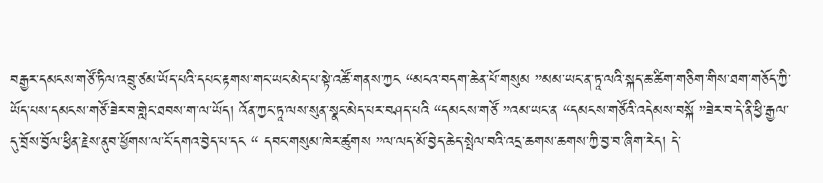བརྒྱར་དམངས་གཙོ་ཏིལ་འབྲུ་ཙམ་ཡོད་པའི་དཔང་རྟགས་གང་ཡང་མེད་པ་སྟེ་འཚོ་གནས་ཀྱང “མངའ་བདག་ཆེན་པོ་གསུམ ”མམ་ཡང་ན་ཏཱ་ལའི་སྐད་ཆ་ཚིག་གཅིག་གིས་ཐག་གཅོད་ཀྱི་ཡོད་པས་དམངས་གཙོ་ཟེར་བ་གླེང་ཐབས་ག་ལ་ཡོད། འོན་ཀྱང་ཏཱ་ལས་སུན་སྣང་མེད་པར་བཤད་པའི “དམངས་གཙོ ”འམ་ཡང་ན “དམངས་གཙོའི་འདེམས་བསྐོ ”ཟེར་བ་དེ་ནི་ཕྱི་རྒྱལ་དུ་བྲོས་བྱོལ་ཕྱིན་རྗེས་ནུབ་ཕྱོགས་ལ་ངོ་དགའ་བྱེད་པ་དང “ དབང་གསུམ་ཁེར་ཚུགས ”ལ་ལད་མོ་བྱེད་ཆེད་སྤེལ་བའི་འདྲ་ཆགས་ཆགས་ཀྱི་བྱ་བ་ཞིག་རེད། དེ་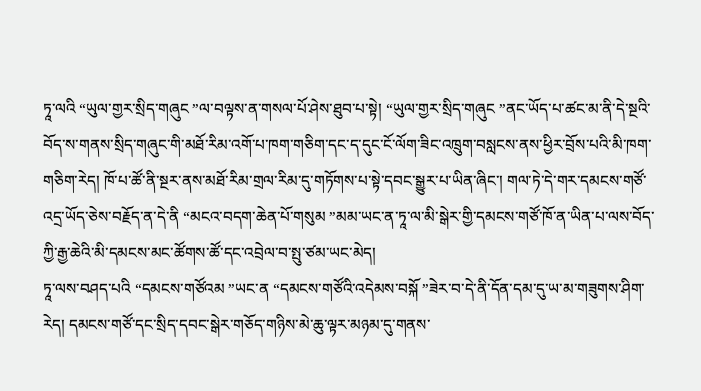ཏཱ་ལའི “ཡུལ་གྱར་སྲིད་གཞུང ”ལ་བལྟས་ན་གསལ་པོ་ཤེས་ཐུབ་པ་སྟེ། “ཡུལ་གྱར་སྲིད་གཞུང ”ནང་ཡོད་པ་ཚང་མ་ནི་དེ་སྔའི་བོད་ས་གནས་སྲིད་གཞུང་གི་མཐོ་རིམ་འགོ་པ་ཁག་གཅིག་དང་ད་དུང་ངོ་ལོག་ཟིང་འཁྲུག་བསླངས་ནས་ཕྱིར་བྲོས་པའི་མི་ཁག་གཅིག་རེད། ཁོ་པ་ཚོ་ནི་སྔར་ནས་མཐོ་རིམ་གྲལ་རིམ་དུ་གཏོགས་པ་སྟེ་དབང་སྒྱུར་པ་ཡིན་ཞིང་། གལ་ཏེ་དེ་གར་དམངས་གཙོ་འདྲ་ཡོད་ཅེས་བརྗོད་ན་དེ་ནི “མངའ་བདག་ཆེན་པོ་གསུམ ”མམ་ཡང་ན་ཏཱ་ལ་མི་སྒེར་གྱི་དམངས་གཙོ་ཁོ་ན་ཡིན་པ་ལས་བོད་ཀྱི་རྒྱ་ཆེའི་མི་དམངས་མང་ཚོགས་ཚོ་དང་འབྲེལ་བ་སྤུ་ཙམ་ཡང་མེད།
ཏཱ་ལས་བཤད་པའི “དམངས་གཙོའམ ”ཡང་ན “དམངས་གཙོའི་འདེམས་བསྐོ ”ཟེར་བ་དེ་ནི་དོན་དམ་དུ་ཡ་མ་གཟུགས་ཤིག་རེད། དམངས་གཙོ་དང་སྲིད་དབང་སྒེར་གཅོད་གཉིས་མེ་ཆུ་ལྟར་མཉམ་དུ་གནས་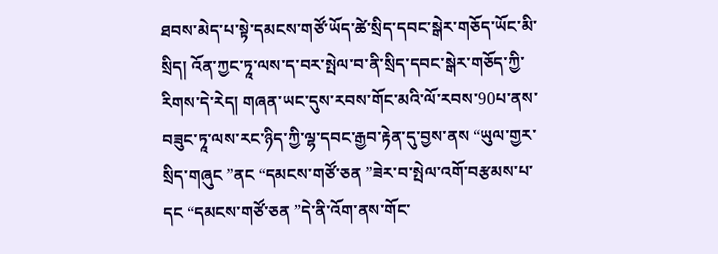ཐབས་མེད་པ་སྟེ་དམངས་གཙོ་ཡོད་ཚེ་སྲིད་དབང་སྒེར་གཅོད་ཡོང་མི་སྲིད། འོན་ཀྱང་ཏཱ་ལས་ད་བར་སྤེལ་བ་ནི་སྲིད་དབང་སྒེར་གཅོད་ཀྱི་རིགས་དེ་རེད། གཞན་ཡང་དུས་རབས་གོང་མའི་ལོ་རབས་90པ་ནས་བཟུང་ཏཱ་ལས་རང་ཉིད་ཀྱི་ལྷ་དབང་རྒྱབ་རྟེན་དུ་བྱས་ནས “ཡུལ་གྱར་སྲིད་གཞུང ”ནང “དམངས་གཙོ་ཅན ”ཟེར་བ་སྤེལ་འགོ་བརྩམས་པ་དང “དམངས་གཙོ་ཅན ”དེ་ནི་འོག་ནས་གོང་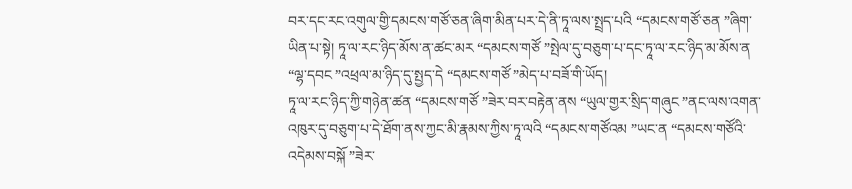བར་དང་རང་འགུལ་གྱི་དམངས་གཙོ་ཅན་ཞིག་མིན་པར་དེ་ནི་ཏཱ་ལས་སྤྲད་པའི “དམངས་གཙོ་ཅན ”ཞིག་ཡིན་པ་སྟེ། ཏཱ་ལ་རང་ཉིད་མོས་ན་ཚང་མར “དམངས་གཙོ ”སྤེལ་དུ་བཅུག་པ་དང་ཏཱ་ལ་རང་ཉིད་མ་མོས་ན “ལྷ་དབང ”འཕྲལ་མ་ཉིད་དུ་སྤྱད་དེ “དམངས་གཙོ ”མེད་པ་བཟོ་གི་ཡོད།
ཏཱ་ལ་རང་ཉིད་ཀྱི་གཉེན་ཚན “དམངས་གཙོ ”ཟེར་བར་བརྟེན་ནས “ཡུལ་གྱར་སྲིད་གཞུང ”ནང་ལས་འགན་འཁུར་དུ་བཅུག་པ་དེ་ཐོག་ནས་ཀྱང་མི་རྣམས་ཀྱིས་ཏཱ་ལའི “དམངས་གཙོའམ ”ཡང་ན “དམངས་གཙོའི་འདེམས་བསྐོ ”ཟེར་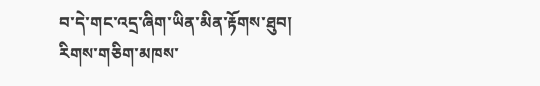བ་དེ་གང་འདྲ་ཞིག་ཡིན་མིན་རྟོགས་ཐུབ། རིགས་གཅིག་མཁས་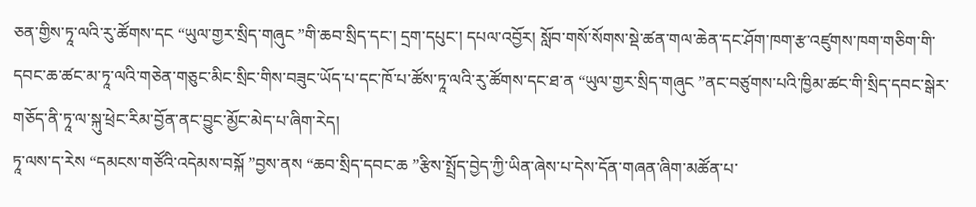ཅན་གྱིས་ཏཱ་ལའི་རུ་ཚོགས་དང “ཡུལ་གྱར་སྲིད་གཞུང ”གི་ཆབ་སྲིད་དང་། དྲག་དཔུང་། དཔལ་འབྱོར། སློབ་གསོ་སོགས་སྡེ་ཚན་གལ་ཆེན་དང་ཤོག་ཁག་རྩ་འཛུགས་ཁག་གཅིག་གི་དབང་ཆ་ཚང་མ་ཏཱ་ལའི་གཅེན་གཅུང་མིང་སྲིང་གིས་བཟུང་ཡོད་པ་དང་ཁོ་པ་ཚོས་ཏཱ་ལའི་རུ་ཚོགས་དང་ཐ་ན “ཡུལ་གྱར་སྲིད་གཞུང ”ནང་བཙུགས་པའི་ཁྱིམ་ཚང་གི་སྲིད་དབང་སྒེར་གཅོད་ནི་ཏཱ་ལ་སྐུ་ཕྲེང་རིམ་བྱོན་ནང་བྱུང་མྱོང་མེད་པ་ཞིག་རེད།
ཏཱ་ལས་ད་རེས “དམངས་གཙོའི་འདེམས་བསྐོ ”བྱས་ནས “ཆབ་སྲིད་དབང་ཆ ”རྩིས་སྤྲོད་བྱེད་ཀྱི་ཡིན་ཞེས་པ་དེས་དོན་གཞན་ཞིག་མཚོན་པ་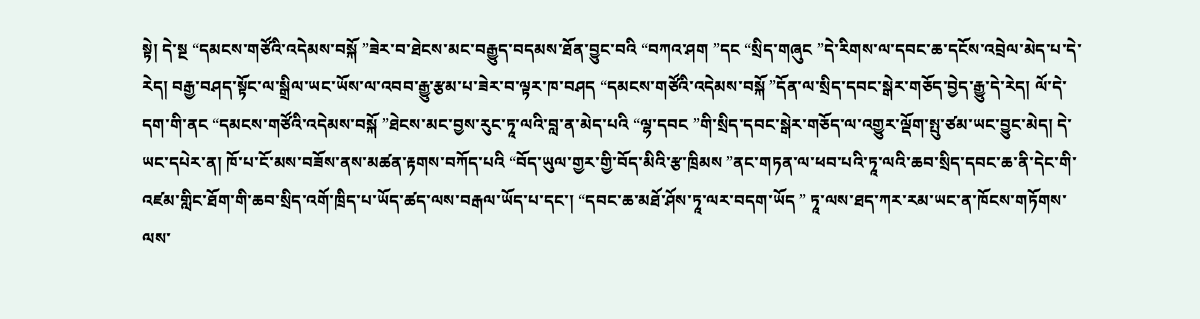སྟེ། དེ་སྔ “དམངས་གཙོའི་འདེམས་བསྐོ ”ཟེར་བ་ཐེངས་མང་བརྒྱུད་བདམས་ཐོན་བྱུང་བའི “བཀའ་ཤག ”དང “སྲིད་གཞུང ”དེ་རིགས་ལ་དབང་ཆ་དངོས་འབྲེལ་མེད་པ་དེ་རེད། བརྒྱ་བཤད་སྟོང་ལ་སྒྲིལ་ཡང་ཡོས་ལ་འབབ་རྒྱུ་རྩམ་པ་ཟེར་བ་ལྟར་ཁ་བཤད “དམངས་གཙོའི་འདེམས་བསྐོ ”དོན་ལ་སྲིད་དབང་སྒེར་གཅོད་བྱེད་རྒྱུ་དེ་རེད། ལོ་དེ་དག་གི་ནང “དམངས་གཙོའི་འདེམས་བསྐོ ”ཐེངས་མང་བྱས་རུང་ཏཱ་ལའི་བླ་ན་མེད་པའི “ལྷ་དབང ”གི་སྲིད་དབང་སྒེར་གཅོད་ལ་འགྱུར་ལྡོག་སྤུ་ཙམ་ཡང་བྱུང་མེད། དེ་ཡང་དཔེར་ན། ཁོ་པ་ངོ་མས་བཟོས་ནས་མཚན་རྟགས་བཀོད་པའི “བོད་ཡུལ་གྱར་གྱི་བོད་མིའི་རྩ་ཁྲིམས ”ནང་གཏན་ལ་ཕབ་པའི་ཏཱ་ལའི་ཆབ་སྲིད་དབང་ཆ་ནི་དེང་གི་འཛམ་གླིང་ཐོག་གི་ཆབ་སྲིད་འགོ་ཁྲིད་པ་ཡོད་ཚད་ལས་བརྒལ་ཡོད་པ་དང་། “དབང་ཆ་མཐོ་ཤོས་ཏཱ་ལར་བདག་ཡོད ” ཏཱ་ལས་ཐད་ཀར་རམ་ཡང་ན་ཁོངས་གཏོགས་ལས་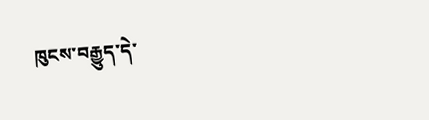ཁུངས་བརྒྱུད་དེ་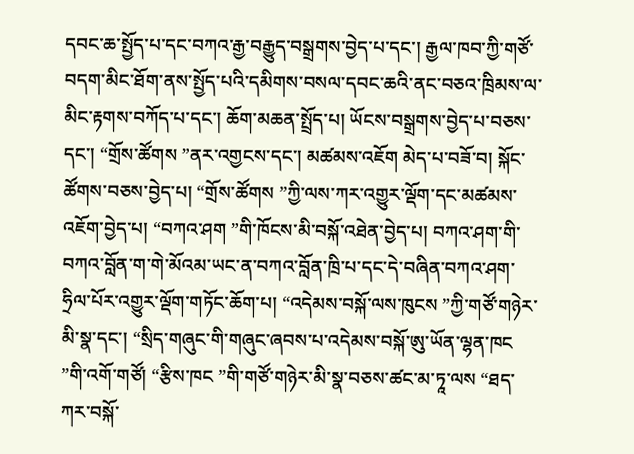དབང་ཆ་སྤྱོད་པ་དང་བཀའ་རྒྱ་བརྒྱུད་བསྒྲགས་བྱེད་པ་དང་། རྒྱལ་ཁབ་ཀྱི་གཙོ་བདག་མིང་ཐོག་ནས་སྤྱོད་པའི་དམིགས་བསལ་དབང་ཆའི་ནང་བཅའ་ཁྲིམས་ལ་མིང་རྟགས་བཀོད་པ་དང་། ཆོག་མཆན་སྤྲོད་པ། ཡོངས་བསྒྲགས་བྱེད་པ་བཅས་དང་། “གྲོས་ཚོགས ”ནར་འགྱངས་དང་། མཚམས་འཇོག མེད་པ་བཟོ་བ། སྐོང་ཚོགས་བཅས་བྱེད་པ། “གྲོས་ཚོགས ”ཀྱི་ལས་ཀར་འགྱུར་ལྡོག་དང་མཚམས་འཇོག་བྱེད་པ། “བཀའ་ཤག ”གི་ཁོངས་མི་བསྐོ་འཐེན་བྱེད་པ། བཀའ་ཤག་གི་བཀའ་བློན་ག་གེ་མོའམ་ཡང་ན་བཀའ་བློན་ཁྲི་པ་དང་དེ་བཞིན་བཀའ་ཤག་ཧྲིལ་པོར་འགྱུར་ལྡོག་གཏོང་ཆོག་པ། “འདེམས་བསྐོ་ལས་ཁུངས ”ཀྱི་གཙོ་གཉེར་མི་སྣ་དང་། “སྲིད་གཞུང་གི་གཞུང་ཞབས་པ་འདེམས་བསྐོ་ཨུ་ཡོན་ལྷན་ཁང ”གི་འགོ་གཙོ། “རྩིས་ཁང ”གི་གཙོ་གཉེར་མི་སྣ་བཅས་ཚང་མ་ཏཱ་ལས “ཐད་ཀར་བསྐོ་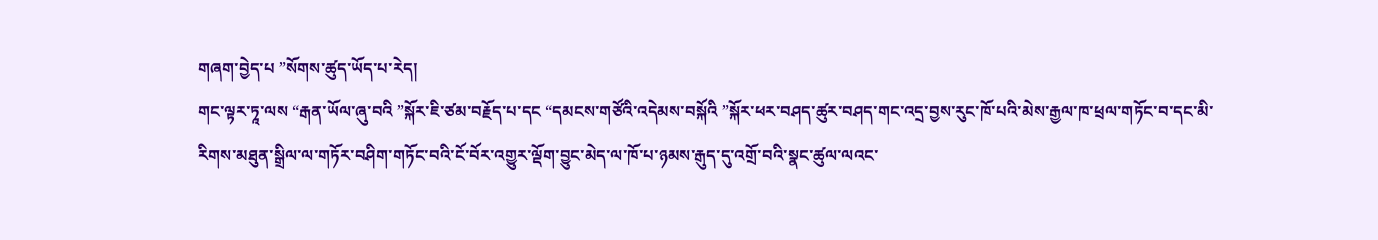གཞག་བྱེད་པ ”སོགས་ཚུད་ཡོད་པ་རེད།
གང་ལྟར་ཏཱ་ལས “རྒན་ཡོལ་ཞུ་བའི ”སྐོར་ཇི་ཙམ་བརྗོད་པ་དང “དམངས་གཙོའི་འདེམས་བསྐོའི ”སྐོར་ཕར་བཤད་ཚུར་བཤད་གང་འདྲ་བྱས་རུང་ཁོ་པའི་མེས་རྒྱལ་ཁ་ཕྲལ་གཏོང་བ་དང་མི་རིགས་མཐུན་སྒྲིལ་ལ་གཏོར་བཤིག་གཏོང་བའི་ངོ་བོར་འགྱུར་ལྡོག་བྱུང་མེད་ལ་ཁོ་པ་ཉམས་རྒུད་དུ་འགྲོ་བའི་སྣང་ཚུལ་ལའང་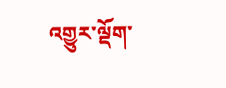འགྱུར་ལྡོག་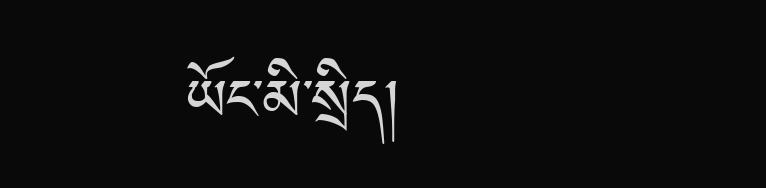ཡོང་མི་སྲིད།